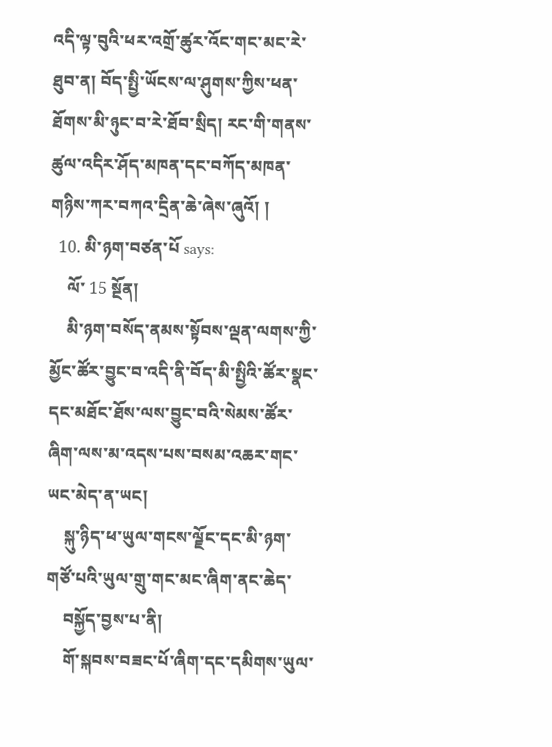འདི་ལྟ་བུའི་ཕར་འགྲོ་ཚུར་འོང་གང་མང་རེ་ཐུབ་ན། བོད་སྤྱི་ཡོངས་ལ་ཤུགས་ཀྱིས་ཕན་ཐོགས་མི་ཉུང་བ་རེ་ཐོབ་སྲིད། རང་གི་གནས་ཚུལ་འདིར་ཤོད་མཁན་དང་བཀོད་མཁན་གཉིས་ཀར་བཀའ་དྲིན་ཆེ་ཞེས་ཞུའོ། །
  10. མི་ཉག་བཙན་པོ says:
    ལོ་ 15 སྔོན།
    མི་ཉག་བསོད་ནམས་སྟོབས་ལྡན་ལགས་ཀྱི་མྱོང་ཚོར་བྱུང་བ་འདི་ནི་བོད་མི་སྤྱིའི་ཚོར་སྣང་དང་མཐོང་ཐོས་ལས་བྱུང་བའི་སེམས་ཚོར་ཞིག་ལས་མ་འདས་པས་བསམ་འཆར་གང་ཡང་མེད་ན་ཡང།
    སྐུ་ཉིད་ཕ་ཡུལ་གངས་ལྗོང་དང་མི་ཉག་གཙོ་པའི་ཡུལ་གྲུ་གང་མང་ཞིག་ནང་ཆེད་
    བསྐྱོད་བྱས་པ་ནི།
    གོ་སྐབས་བཟང་པོ་ཞིག་དང་དམིགས་ཡུལ་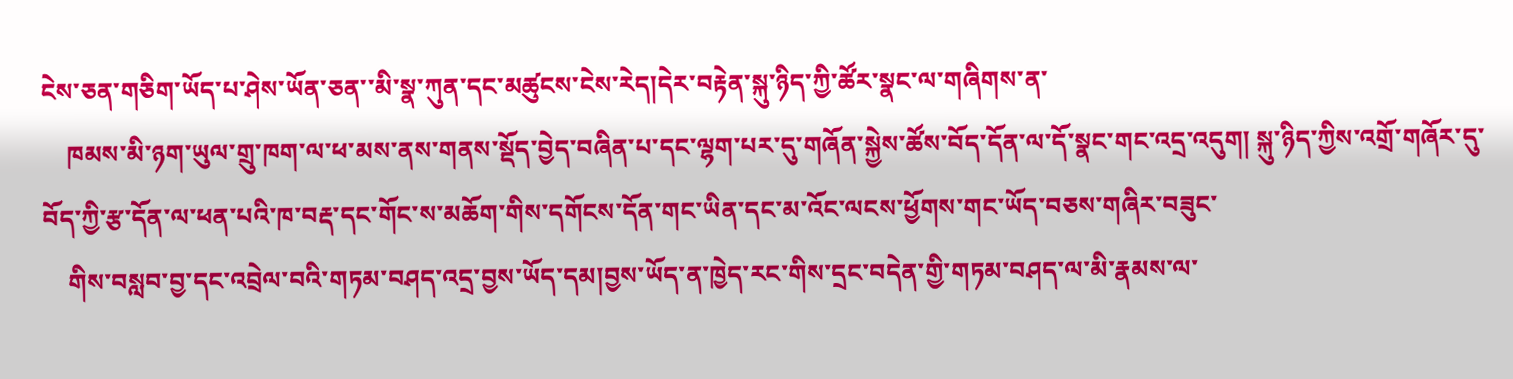ངེས་ཅན་གཅིག་ཡོད་པ་ཤེས་ཡོན་ཅན་་མི་སྣ་ཀུན་དང་མཚུངས་ངེས་རེད།དེར་བརྟེན་སྐུ་ཉིད་ཀྱི་ཚོར་སྣང་ལ་གཞིགས་ན་
    ཁམས་མི་ཉག་ཡུལ་གྲུ་ཁག་ལ་ཕ་མས་ནས་གནས་སྡོད་བྱེད་བཞིན་པ་དང་ལྷག་པར་དུ་གཞོན་སྐྱེས་ཚོས་བོད་དོན་ལ་དོ་སྣང་གང་འདྲ་འདུག། སྐུ་ཉིད་ཀྱིས་འགྲོ་གཞོར་དུ་བོད་ཀྱི་རྩ་དོན་ལ་ཕན་པའི་ཁ་བརྡ་དང་གོང་ས་མཆོག་གིས་དགོངས་དོན་གང་ཡིན་དང་མ་འོང་ལངས་ཕྱོགས་གང་ཡོད་བཅས་གཞིར་བཟུང་
    གིས་བསླབ་བྱ་དང་འབྲེལ་བའི་གཏམ་བཤད་འདྲ་བྱས་ཡོད་དམ།བྱས་ཡོད་ན་ཁྱེད་རང་གིས་དྲང་བདེན་གྱི་གཏམ་བཤད་ལ་མི་རྣམས་ལ་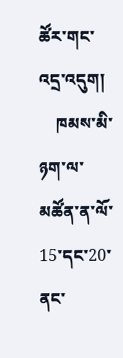ཚོར་གང་འདྲ་འདུག།
    ཁམས་མི་ཉག་ལ་མཚོན་ན་ལོ་15་དང་20་ནང་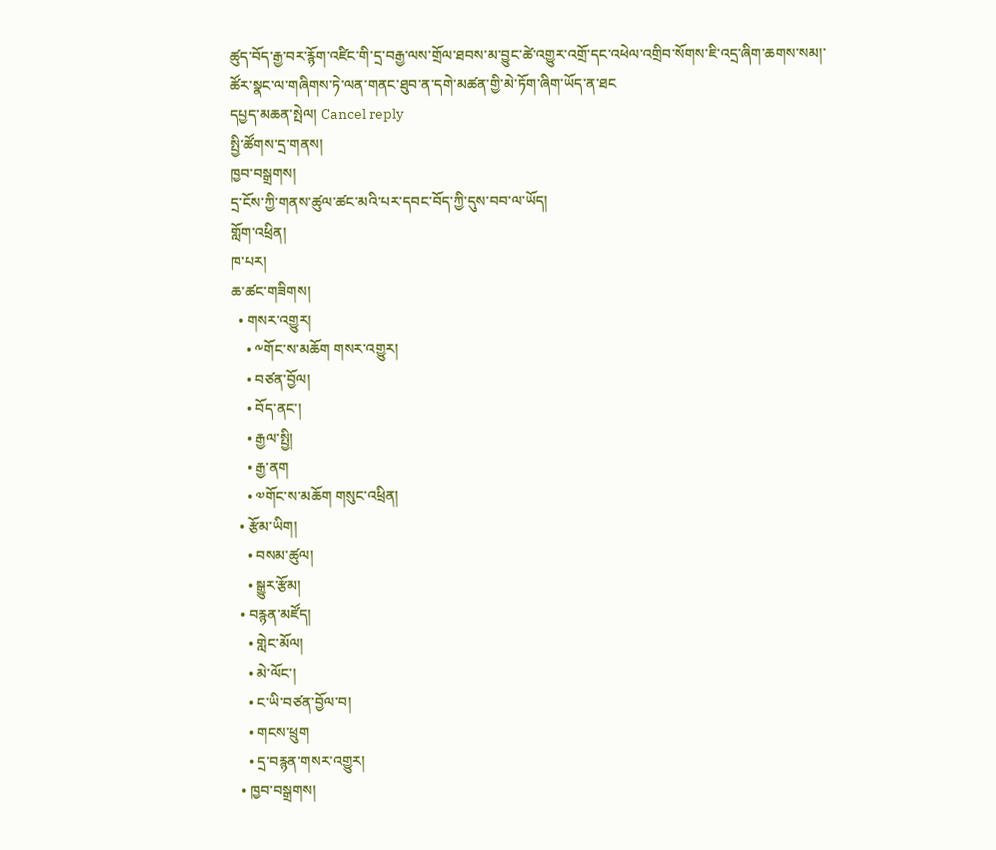ཚུད་བོད་རྒྱ་བར་རྙོག་འཛིང་གི་དྲ་བརྒྱ་ལས་གྲོལ་ཐབས་མ་བྱུང་ཚེ་འགྱུར་འགྲོ་དང་འཕེལ་འགྲིབ་སོགས་ཇི་འདྲ་ཞིག་ཆགས་སམ།་ཚོར་སྣང་ལ་གཞིགས་ཏེ་ལན་གནང་ཐུབ་ན་དགེ་མཚན་གྱི་མེ་ཏོག་ཞིག་ཡོད་ན་ཐང
དཔྱད་མཆན་སྤེལ། Cancel reply
སྤྱི་ཚོགས་དྲ་གནས།
ཁྱབ་བསྒྲགས།
དྲ་ངོས་ཀྱི་གནས་ཚུལ་ཚང་མའི་པར་དབང་བོད་ཀྱི་དུས་བབ་ལ་ཡོད།
གློག་འཕྲིན།
ཁ་པར།
ཆ་ཚང་གཟིགས།
  • གསར་འགྱུར།
    • ༸གོང་ས་མཆོག གསར་འགྱུར།
    • བཙན་བྱོལ།
    • བོད་ནང་།
    • རྒྱལ་སྤྱི།
    • རྒྱ་ནག
    • ༧གོང་ས་མཆོག གསུང་འཕྲིན།
  • རྩོམ་ཡིག།
    • བསམ་ཚུལ།
    • སྒྱུར་རྩོམ།
  • བརྙན་མཛོད།
    • གླེང་མོལ།
    • མེ་ལོང་།
    • ང་ཡི་བཙན་བྱོལ་བ།
    • གངས་ཕྲུག
    • དྲ་བརྙན་གསར་འགྱུར།
  • ཁྱབ་བསྒྲགས།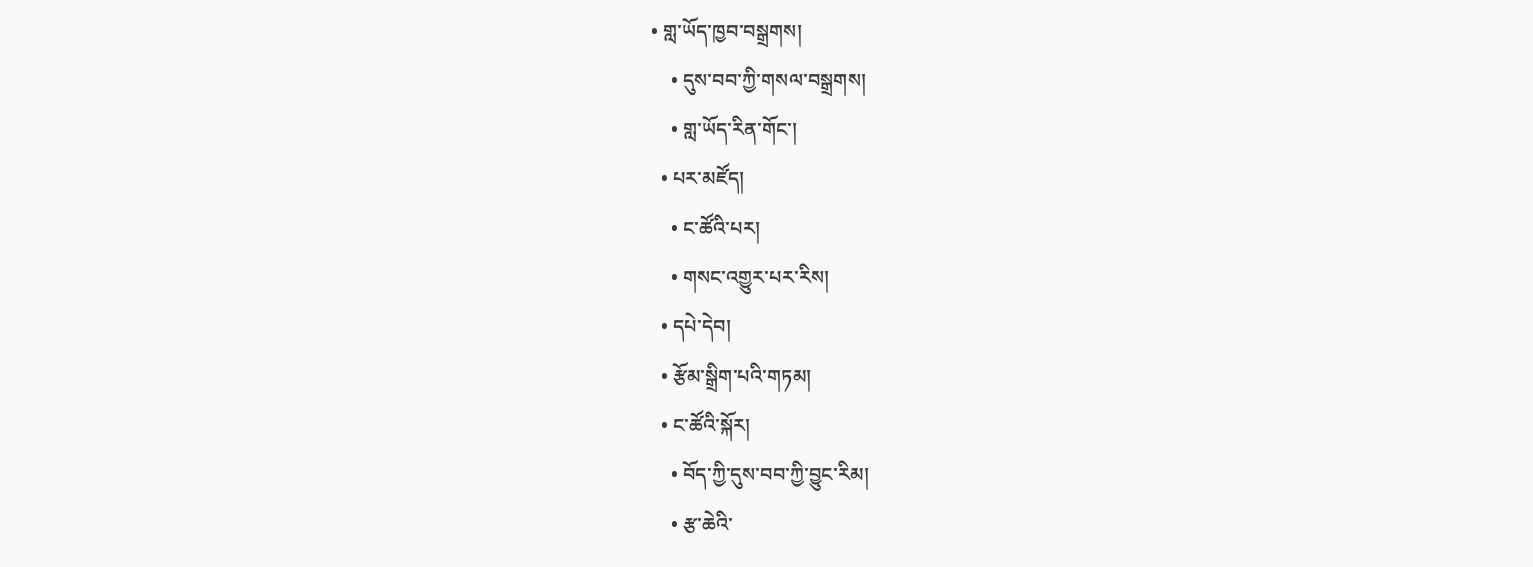• གླ་ཡོད་ཁྱབ་བསྒྲགས།
    • དུས་བབ་ཀྱི་གསལ་བསྒྲགས།
    • གླ་ཡོད་རིན་གོང་།
  • པར་མཛོད།
    • ང་ཚོའི་པར།
    • གསང་འགྱུར་པར་རིས།
  • དཔེ་དེབ།
  • རྩོམ་སྒྲིག་པའི་གཏམ།
  • ང་ཚོའི་སྐོར།
    • བོད་ཀྱི་དུས་བབ་ཀྱི་བྱུང་རིམ།
    • རྩ་ཆེའི་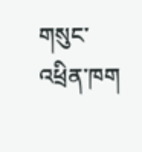གསུང་འཕྲིན་ཁག